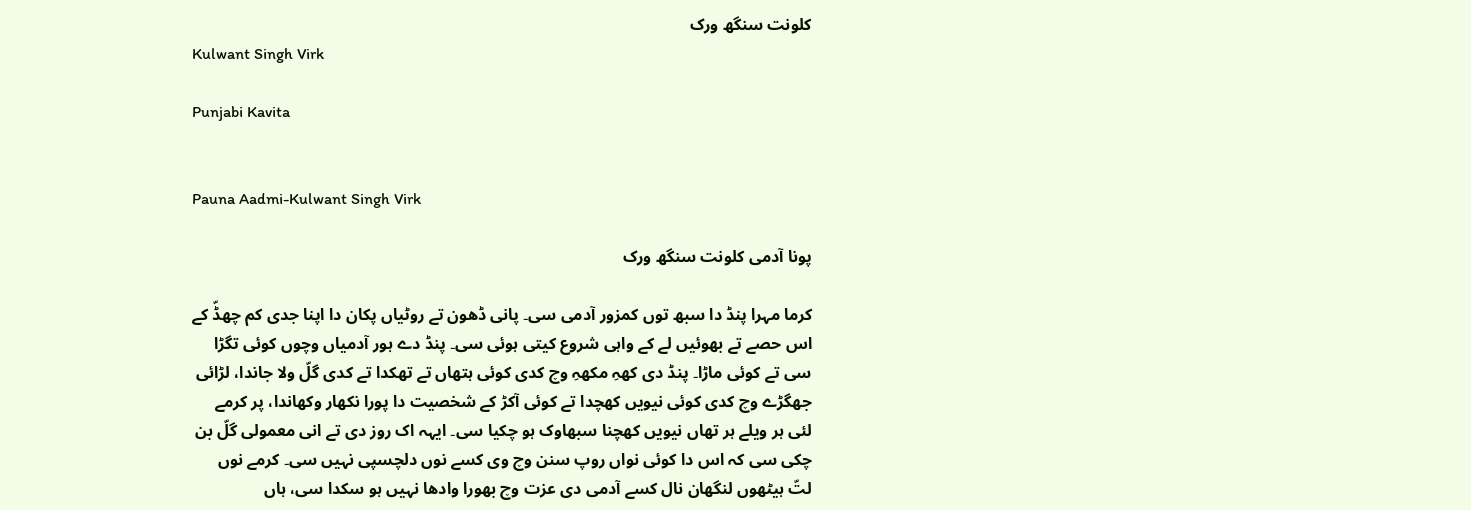کلونت سنگھ ورک
Kulwant Singh Virk

Punjabi Kavita


Pauna Aadmi-Kulwant Singh Virk

پونا آدمی کلونت سنگھ ورک

کرما مہرا پنڈ دا سبھ توں کمزور آدمی سی۔ پانی ڈھون تے روٹیاں پکان دا اپنا جدی کم چھڈّ کے اس حصے تے بھوئیں لے کے واہی شروع کیتی ہوئی سی۔ پنڈ دے ہور آدمیاں وچوں کوئی تگڑا سی تے کوئی ماڑا۔ پنڈ دی کھہِ مکھہِ وچ کدی کوئی ہتھاں تے تھکدا تے کدی گلّ ولا جاندا، لڑائی جھگڑے وچ کدی کوئی نیویں کھچدا تے کوئی آکڑ کے شخصیت دا پورا نکھار وکھاندا، پر کرمے لئی ہر ویلے ہر تھاں نیویں کھچنا سبھاوک ہو چکیا سی۔ ایہہ اک روز دی تے انی معمولی گلّ بن چکی سی کہ اس دا کوئی نواں روپ سنن وچ وی کسے نوں دلچسپی نہیں سی۔ کرمے نوں لتّ ہیٹھوں لنگھان نال کسے آدمی دی عزت وچ بھورا وادھا نہیں ہو سکدا سی، ہاں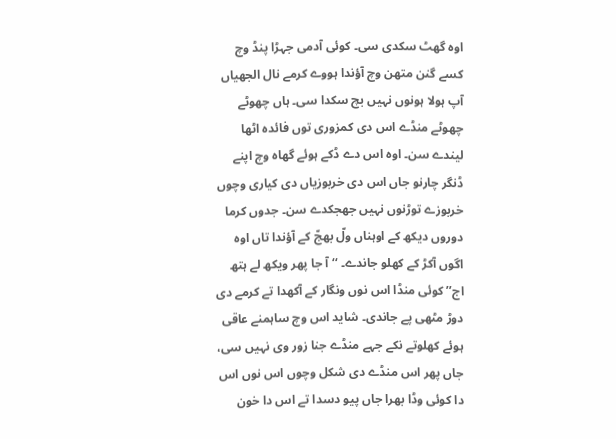اوہ گھٹ سکدی سی۔ کوئی آدمی جہڑا پنڈ وچ کسے گنن متھن وچ آؤندا ہووے کرمے نال الجھیاں آپ ہولا ہونوں نہیں بچ سکدا سی۔ ہاں چھوٹے چھوٹے منڈے اس دی کمزوری توں فائدہ اٹھا لیندے سن۔ اوہ اس دے ڈکے ہوئے گھاہ وچ اپنے ڈنگر چارنو جاں اس دی خربوزیاں دی کیاری وچوں خربوزے توڑنوں نہیں جھجکدے سن۔ جدوں کرما دوروں دیکھ کے اوہناں ولّ بھجّ کے آؤندا تاں اوہ اگوں آکڑ کے کھلو جاندے۔ ‘‘آ جا پھر ویکھ لے ہتھ اج’’ کوئی منڈا اس نوں ونگار کے آکھدا تے کرمے دی دوڑ مٹھی پے جاندی۔ شاید اس وچ ساہمنے عاقی ہوئے کھلوتے نکے جہے منڈے جنا زور وی نہیں سی، جاں پھر اس منڈے دی شکل وچوں اس نوں اس دا کوئی وڈا بھرا جاں پیو دسدا تے اس دا خون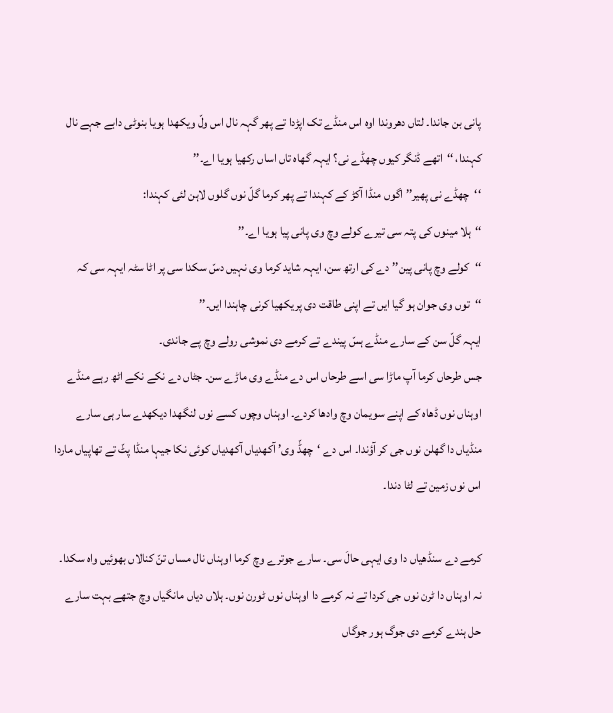پانی بن جاندا۔ لتاں دھروندا اوہ اس منڈے تک اپڑدا تے پھر گہہ نال اس ولّ ویکھدا ہویا بنوٹی دابے جہے نال کہندا، ‘‘اتھے ڈنگر کیوں چھڈے نی؟ ایہہ گھاہ تاں اساں رکھیا ہویا اے۔’’
‘‘چھڈے نی پھیر’’ اگوں منڈا آکڑ کے کہندا تے پھر کرما گلّ نوں گلوں لاہن لئی کہندا:
‘‘ہلا مینوں کی پتہ سی تیرے کولے وچ وی پانی پیا ہویا اے۔’’
‘‘کولے وچ پانی پین’’ دے کی ارتھ سن، ایہہ شاید کرما وی نہیں دسّ سکدا سی پر اٹا سٹہ ایہہ سی کہ ‘‘توں وی جوان ہو گیا ایں تے اپنی طاقت دی پریکھیا کرنی چاہندا ایں۔’’
ایہہ گلّ سن کے سارے منڈے ہسّ پیندے تے کرمے دی نموشی رولے وچ پے جاندی۔
جس طرحاں کرما آپ ماڑا سی اسے طرحاں اس دے منڈے وی ماڑے سن۔ جٹاں دے نکے نکے اٹھ رہے منڈے اوہناں نوں ڈھاہ کے اپنے سویمان وچ وادھا کردے۔ اوہناں وچوں کسے نوں لنگھدا دیکھدے سار ہی سارے منڈیاں دا گھلن نوں جی کر آؤندا۔ اس دے ‘چھڈّ وی’ آکھدیاں آکھدیاں کوئی نکا جیہا منڈا پٹّ تے تھاپیاں ماردا اس نوں زمین تے لٹا دندا۔

کرمے دے سنڈھیاں دا وی ایہی حالَ سی۔ سارے جوترے وچ کرما اوہناں نال مساں تنّ کنالاں بھوئیں واہ سکدا۔ نہ اوہناں دا ٹرن نوں جی کردا تے نہ کرمے دا اوہناں نوں ٹورن نوں۔ ہلاں دیاں مانگیاں وچ جتھے بہت سارے حل ہندے کرمے دی جوگ ہور جوگاں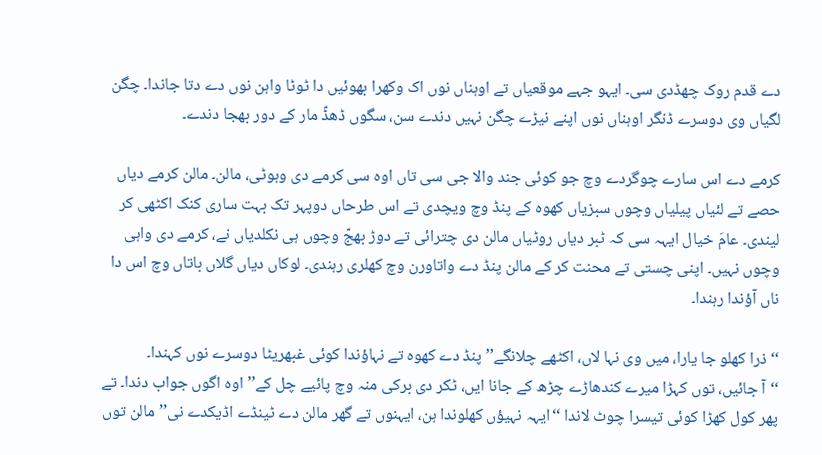دے قدم روک چھڈدی سی۔ ایہو جہے موقعیاں تے اوہناں نوں اک وکھرا بھوئیں دا ٹوٹا واہن نوں دے دتا جاندا۔ چگن لگیاں وی دوسرے ڈنگر اوہناں نوں اپنے نیڑے چگن نہیں دندے سن، سگوں ڈھڈّ مار کے دور بھجا دندے۔

کرمے دے اس سارے چوگردے وچ جو کوئی جند والا جی سی تاں اوہ سی کرمے دی وہوٹی، مالن۔ مالن کرمے دیاں حصے تے لئیاں پیلیاں وچوں سبزیاں کھوہ کے پنڈ وچ ویچدی تے اس طرحاں دوپہر تک بہت ساری کنک اکٹھی کر لیندی۔ عامَ خیال ایہہ سی کہ ٹبر دیاں روٹیاں مالن دی چترائی تے دوڑ بھجّ وچوں ہی نکلدیاں نے، کرمے دی واہی وچوں نہیں۔ اپنی چستی تے محنت کر کے مالن پنڈ دے واتاورن وچ کھلری رہندی۔ لوکاں دیاں گلاں باتاں وچ اس دا ناں آؤندا رہندا۔

‘‘ذرا کھلو جا یارا، میں وی نہا لاں، اکٹھے چلانگے’’ پنڈ دے کھوہ تے نہاؤندا کوئی غبھریٹا دوسرے نوں کہندا۔
‘‘آ جائیں، توں کہڑا میرے کندھاڑے چڑھ کے جانا ایں، ٹکر دی برکی منہ وچ پائیے چل کے’’ اوہ اگوں جواب دندا۔ تے پھر کول کھڑا کوئی تیسرا چوٹ لاندا ‘‘ایہہ نہیؤں کھلوندا ہن، ایہنوں تے گھر مالن دے ٹینڈے اڈیکدے نی’’ مالن توں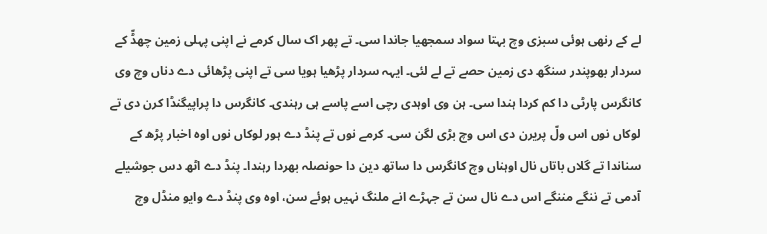لے کے رنھی ہوئی سبزی وچ بہتا سواد سمجھیا جاندا سی۔ تے پھر اک سال کرمے نے اپنی پہلی زمین چھڈّ کے سردار بھوپندر سنگھ دی زمین حصے تے لے لئی۔ ایہہ سردار پڑھیا ہویا سی تے اپنی پڑھائی دے دناں وچ وی کانگرس پارٹی دا کم کردا ہندا سی۔ ہن وی اوہدی رچی اسے پاسے ہی رہندی۔ کانگرس دا پراپیگنڈا کرن دی تے لوکاں نوں اس ولّ پریرن دی اس وچ بڑی لگن سی۔ کرمے نوں تے پنڈ دے ہور لوکاں نوں اوہ اخبار پڑھ کے سناندا تے گلاں باتاں نال اوہناں وچ کانگرس دا ساتھ دین دا حونصلہ بھردا رہندا۔ پنڈ دے اٹھ دس جوشیلے آدمی تے ننگے مننگے اس دے نال سن تے جہڑے انے ملنگ نہیں ہوئے سن، اوہ وی پنڈ دے وایو منڈل وچ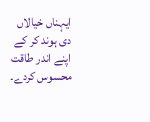ایہناں خیالاں دی ہوند کر کے اپنے اندر طاقت محسوس کردے۔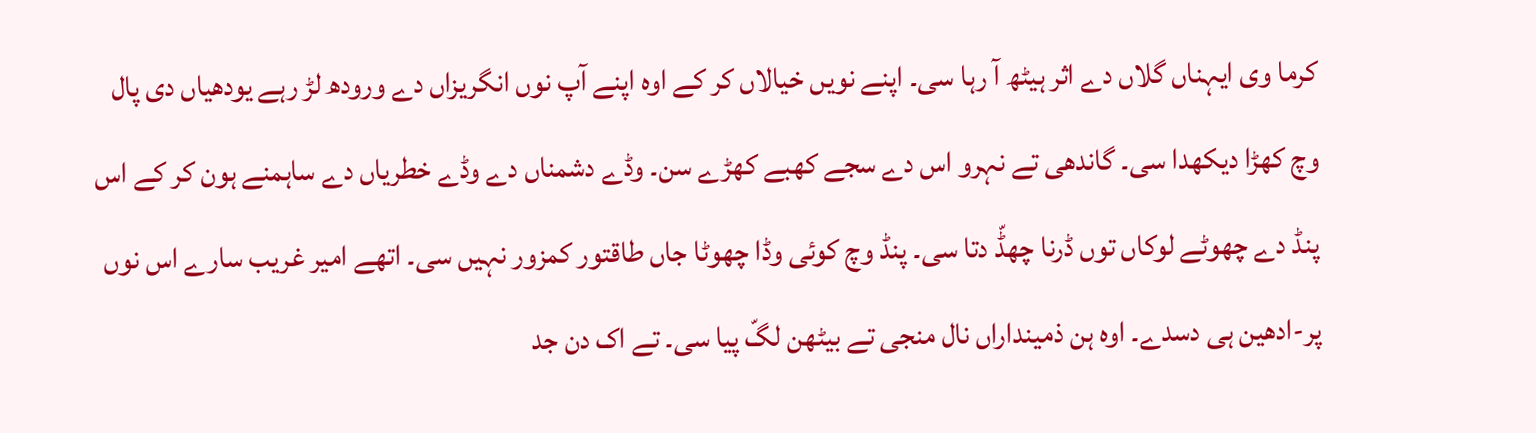کرما وی ایہناں گلاں دے اثر ہیٹھ آ رہا سی۔ اپنے نویں خیالاں کر کے اوہ اپنے آپ نوں انگریزاں دے ورودھ لڑ رہے یودھیاں دی پال وچ کھڑا دیکھدا سی۔ گاندھی تے نہرو اس دے سجے کھبے کھڑے سن۔ وڈے دشمناں دے وڈے خطریاں دے ساہمنے ہون کر کے اس پنڈ دے چھوٹے لوکاں توں ڈرنا چھڈّ دتا سی۔ پنڈ وچ کوئی وڈا چھوٹا جاں طاقتور کمزور نہیں سی۔ اتھے امیر غریب سارے اس نوں پر-ادھین ہی دسدے۔ اوہ ہن ذمینداراں نال منجی تے بیٹھن لگّ پیا سی۔ تے اک دن جد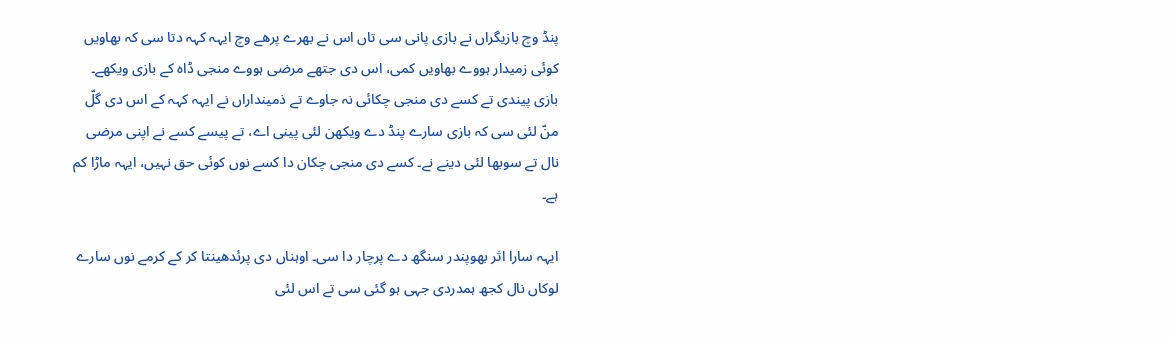پنڈ وچ بازیگراں نے بازی پانی سی تاں اس نے بھرے پرھے وچ ایہہ کہہ دتا سی کہ بھاویں کوئی زمیدار ہووے بھاویں کمی، اس دی جتھے مرضی ہووے منجی ڈاہ کے بازی ویکھے۔ بازی پیندی تے کسے دی منجی چکائی نہ جاوے تے ذمینداراں نے ایہہ کہہ کے اس دی گلّ منّ لئی سی کہ بازی سارے پنڈ دے ویکھن لئی پینی اے، تے پیسے کسے نے اپنی مرضی نال تے سوبھا لئی دینے نے۔ کسے دی منجی چکان دا کسے نوں کوئی حق نہیں، ایہہ ماڑا کم ہے۔

ایہہ سارا اثر بھوپندر سنگھ دے پرچار دا سی۔ اوہناں دی پرئدھینتا کر کے کرمے نوں سارے لوکاں نال کجھ ہمدردی جہی ہو گئی سی تے اس لئی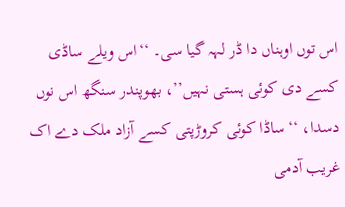اس توں اوہناں دا ڈر لہہ گیا سی۔ ‘‘اس ویلے ساڈی کسے دی کوئی ہستی نہیں’’، بھوپندر سنگھ اس نوں دسدا، ‘‘ساڈا کوئی کروڑپتی کسے آزاد ملک دے اک غریب آدمی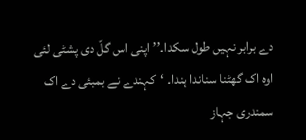دے برابر نہیں طول سکدا۔’’ اپنی اس گلّ دی پشٹی لئی اوہ اک گھٹنا سناندا ہندا۔ ‘کہندے نے بمبئی دے اک سمندری جہاز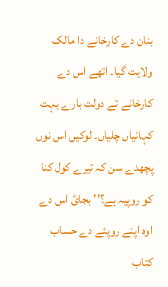بنان دے کارخانے دا مالک ولایت گیا۔ اتھے اس دے کارخانے تے دولت بارے بہت کہانیاں چلیاں۔ لوکیں اس نوں پچھدے سن کہ تیرے کول کنا کو روپیہ ہے؟’’ بجائ اس دے اوہ اپنے روپئے دے حساب کتاب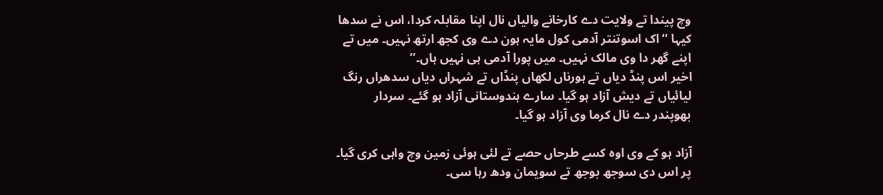وچ پیندا تے ولایت دے کارخانے والیاں نال اپنا مقابلہ کردا، اس نے سدھا کیہا ‘‘اک اسوتنتر آدمی کول مایہ ہون دے وی کجھ ارتھ نہیں۔ میں تے اپنے گھر دا وی مالک نہیں۔ میں پورا آدمی ہی نہیں ہاں۔’’
اخیر اس پنڈ دیاں تے ہورناں لکھاں پنڈاں تے شہراں دیاں سدھراں رنگ لیائیاں تے دیش آزاد ہو گیا۔ سارے ہندوستانی آزاد ہو گئے۔ سردار بھوپندر دے نال کرما وی آزاد ہو گیا۔

آزاد ہو کے وی اوہ کسے طرحاں حصے تے لئی ہوئی زمین وچ واہی کری گیا۔ پر اس دی سوجھ بوجھ تے سویمان ودھ رہا سی۔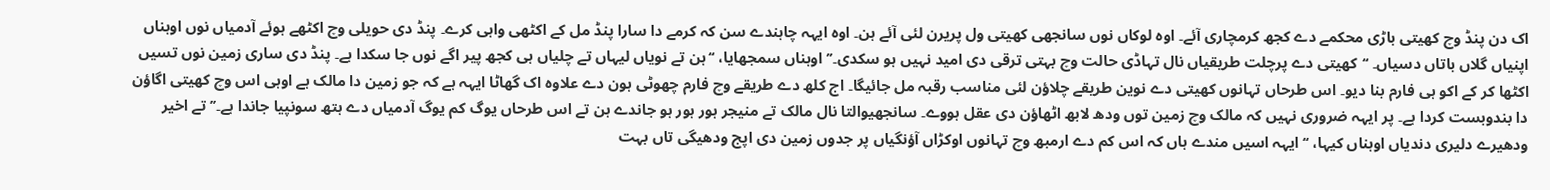اک دن پنڈ وچ کھیتی باڑی محکمے دے کجھ کرمچاری آئے۔ اوہ لوکاں نوں سانجھی کھیتی ول پریرن لئی آئے ہن۔ اوہ ایہہ چاہندے سن کہ کرمے دا سارا پنڈ مل کے اکٹھی واہی کرے۔ پنڈ دی حویلی وچ اکٹھے ہوئے آدمیاں نوں اوہناں اپنیاں گلاں باتاں دسیاں۔ ‘‘کھیتی دے پرچلت طریقیاں نال تہاڈی حالت وچ بہتی ترقی دی امید نہیں ہو سکدی۔’’ اوہناں سمجھایا، ‘‘ہن تے نویاں لیہاں تے چلیاں ہی کجھ پیر اگے نوں جا سکدا ہے۔ پنڈ دی ساری زمین نوں تسیں اکٹھا کر کے اکو ہی فارم بنا دیو۔ اس طرحاں تہانوں کھیتی دے نوین طریقے چلاؤن لئی مناسب رقبہ مل جائیگا۔ اج کلھ دے طریقے وچ فارم چھوٹی ہون دے علاوہ اک گھاٹا ایہہ ہے کہ جو زمین دا مالک ہے اوہی اس وچ کھیتی اگاؤن دا بندوبست کردا ہے۔ پر ایہہ ضروری نہیں کہ مالک وچ زمین توں ودھ لابھ اٹھاؤن دی عقل ہووے۔ سانجھیوالتا نال مالک تے منیجر ہور ہور ہو جاندے ہن تے اس طرحاں یوگ کم یوگ آدمیاں دے ہتھ سونپیا جاندا ہے۔’’ تے اخیر ودھیرے دلیری دندیاں اوہناں کیہا، ‘‘ایہہ اسیں مندے ہاں کہ اس کم دے ارمبھ وچ تہانوں اوکڑاں آؤنگیاں پر جدوں زمین دی اپج ودھیگی تاں بہت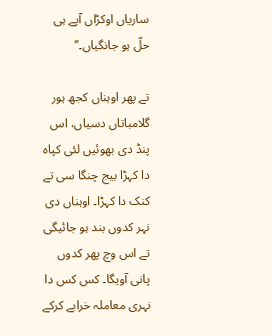ساریاں اوکڑاں آپے ہی حلّ ہو جانگیاں۔’’

تے پھر اوہناں کجھ ہور گلامباتاں دسیاں، اس پنڈ دی بھوئیں لئی کپاہ دا کہڑا بیج چنگا سی تے کنک دا کہڑا۔ اوہناں دی نہر کدوں بند ہو جائیگی تے اس وچ پھر کدوں پانی آویگا۔ کس کس دا نہری معاملہ خرابے کرکے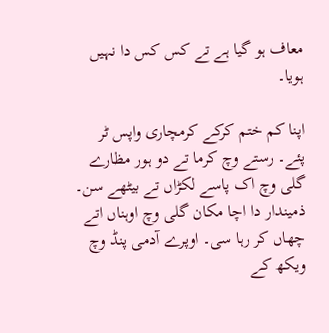معاف ہو گیا ہے تے کس کس دا نہیں ہویا۔

اپنا کم ختم کرکے کرمچاری واپس ٹر پئے۔ رستے وچ کرما تے دو ہور مظارے گلی وچ اک پاسے لکڑاں تے بیٹھے سن۔ ذمیندار دا اچا مکان گلی وچ اوہناں اتے چھاں کر رہا سی۔ اوپرے آدمی پنڈ وچ ویکھ کے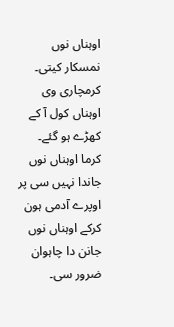اوہناں نوں نمسکار کیتی۔ کرمچاری وی اوہناں کول آ کے کھڑے ہو گئے۔ کرما اوہناں نوں جاندا نہیں سی پر اوپرے آدمی ہون کرکے اوہناں نوں جانن دا چاہوان ضرور سی۔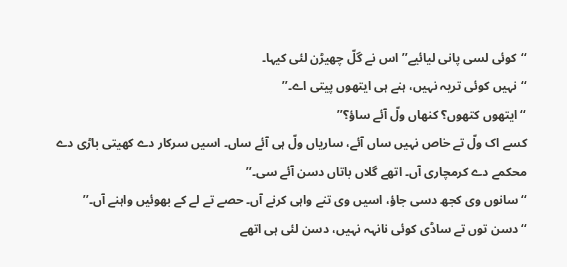‘‘کوئی لسی پانی لیائیے’’ اس نے گلّ چھیڑن لئی کیہا۔
‘‘نہیں کوئی تریہ نہیں، ہنے ہی ایتھوں پیتی اے۔’’
‘‘ایتھوں کتھوں؟ کنھاں ولّ آئے ساؤ؟’’
کسے اک ولّ تے خاص نہیں ساں آئے، ساریاں ولّ ہی آئے ساں۔ اسیں سرکار دے کھیتی باڑی دے محکمے دے کرمچاری آں۔ اتھے گلاں باتاں دسن آئے سی۔’’
‘‘سانوں وی کجھ دسی جاؤ، اسیں وی تنے واہی کرنے آں۔ حصے تے لے کے بھوئیں واہنے آں۔’’
‘‘دسن توں تے ساڈی کوئی نانہہ نہیں، دسن لئی ہی اتھے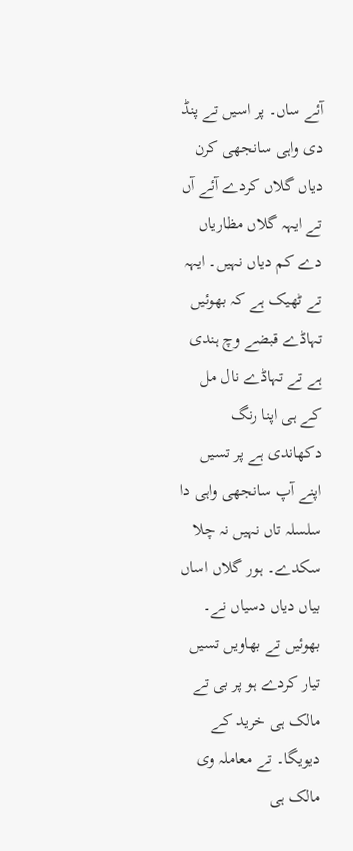آئے ساں۔ پر اسیں تے پنڈ دی واہی سانجھی کرن دیاں گلاں کردے آئے آں تے ایہہ گلاں مظاریاں دے کم دیاں نہیں۔ ایہہ تے ٹھیک ہے کہ بھوئیں تہاڈے قبضے وچ ہندی ہے تے تہاڈے نال مل کے ہی اپنا رنگ دکھاندی ہے پر تسیں اپنے آپ سانجھی واہی دا سلسلہ تاں نہیں نہ چلا سکدے۔ ہور گلاں اساں بیاں دیاں دسیاں نے۔ بھوئیں تے بھاویں تسیں تیار کردے ہو پر بی تے مالک ہی خرید کے دیویگا۔ تے معاملہ وی مالک ہی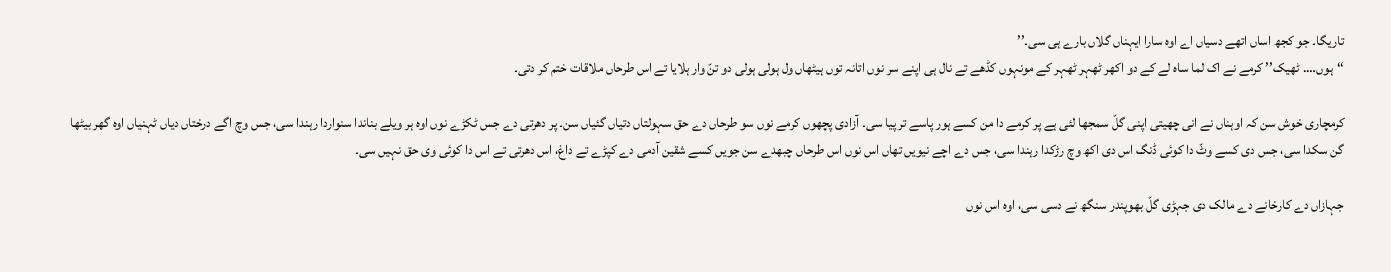تاریگا۔ جو کجھ اساں اتھے دسیاں اے اوہ سارا ایہناں گلاں بارے ہی سی۔’’
‘‘ہوں…. ٹھیک’’ کرمے نے اک لما ساہ لے کے دو اکھر ٹھہر ٹھہر کے مونہوں کڈھے تے نال ہی اپنے سر نوں اتانہ توں ہیٹھاں ول ہولی ہولی دو تنّ وار ہلایا تے اس طرحاں ملاقات ختم کر دتی۔

کرمچاری خوش سن کہ اوہناں نے انی چھیتی اپنی گلّ سمجھا لئی ہے پر کرمے دا من کسے ہور پاسے تر پیا سی۔ آزادی پچھوں کرمے نوں سو طرحاں دے حق سہولتاں دتیاں گئیاں سن۔ پر دھرتی دے جس ٹکڑے نوں اوہ ہر ویلے بناندا سنواردا رہندا سی، جس وچ اگے درختاں دیاں ٹہنیاں اوہ گھر بیٹھا گن سکدا سی، جس دی کسے وٹّ دا کوئی ڈنگ اس دی اکھ وچ رڑکدا رہندا سی، جس دے اچے نیویں تھاں اس نوں اس طرحاں چبھدے سن جویں کسے شقین آدمی دے کپڑے تے داغ، اس دھرتی تے اس دا کوئی وی حق نہیں سی۔

جہازاں دے کارخانے دے مالک دی جہڑی گلّ بھوپندر سنگھ نے دسی سی، اوہ اس نوں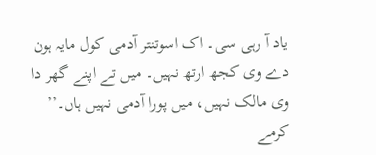یاد آ رہی سی۔ اک اسوتنتر آدمی کول مایہ ہون دے وی کجھ ارتھ نہیں۔ میں تے اپنے گھر دا وی مالک نہیں، میں پورا آدمی نہیں ہاں۔’’ کرمے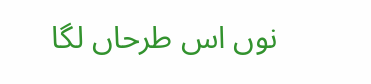نوں اس طرحاں لگا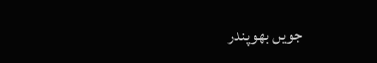جویں بھوپندر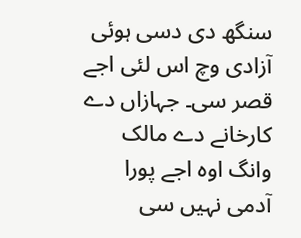سنگھ دی دسی ہوئی آزادی وچ اس لئی اجے قصر سی۔ جہازاں دے کارخانے دے مالک وانگ اوہ اجے پورا آدمی نہیں سی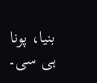بنیا، پونا ہی سی۔